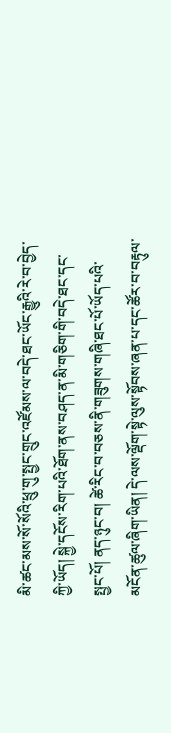མི་ཚང་མས་སོ་སོའི་ཕྲུ་གུ་སྤྱང་གྲུང་འཛོམས་ལ་བདེ་ཐང་ཡོང་རྒྱུའི་རེ་བ་བྱེད་ཀྱི་ཡོད། སྐྱེ་དངོས་རིག་པའི་ཐོག་ནས་བཤད་ན་མི་གཅིག་གི་བདེ་ཐང་དང་སྤྱང་པོ། ནད་ཉུང་བ། ཚེ་རིང་བ་བཅས་ནི་གཟུགས་གཞི་ཐང་པོ་ཡོད་པའི་མངོན་ཚུལ་ཞིག་ཡིན། དེ་ལས་ལྡོག་སྟེ་ལུས་སྟོབས་ཞན་པ་དང་ཚོར་བ་བརྟུལ་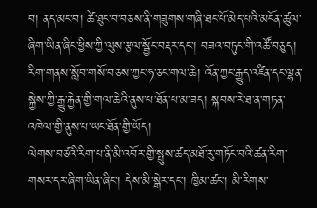བ། ནད་མང་བ། ཚེ་ཐུང་བ་བཅས་ནི་གཟུགས་གཞི་ཐང་པོ་མེད་པའི་མངོན་ཚུལ་ཞིག་ཡིན་ཞིང་ཕྱིས་ཀྱི་ལུས་རྩལ་སྦྱོང་བརྡར་དང་། བཟའ་བཏུང་གི་འཚོ་བཅུད། རིག་གནས་སློབ་གསོ་བཅས་ཀྱང་ཧ་ཅང་གལ་ཆེ། འོན་ཀྱང་རྒྱུད་འཛིན་དང་ལྷན་སྐྱེས་ཀྱི་རྒྱུ་རྐྱེན་གྱི་གལ་ཆེའི་ནུས་པ་ཐོན་པ་མ་ཟད། སྐབས་རེ་ཐ་ན་གཏན་འཁེལ་གྱི་ནུས་པ་ཡང་ཐོན་གྱི་ཡོད།
ལེགས་བཙའི་རིག་པ་ནི་མི་འབོར་གྱི་སྤུས་ཚད་མཐོ་རུ་གཏོང་བའི་ཚན་རིག་གསར་དར་ཞིག་ཡིན་ཞིང་། དེས་མི་སྒེར་དང་། ཁྱིམ་ཚང་། མི་རིགས་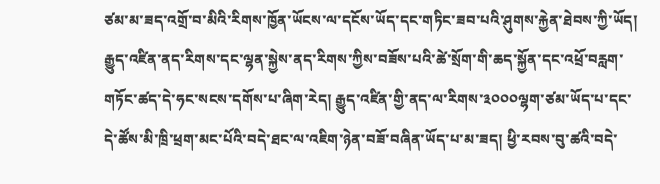ཙམ་མ་ཟད་འགྲོ་བ་མིའི་རིགས་ཁྱོན་ཡོངས་ལ་དངོས་ཡོད་དང་གཏིང་ཟབ་པའི་ཤུགས་རྐྱེན་ཐེབས་ཀྱི་ཡོད། རྒྱུད་འཛིན་ནད་རིགས་དང་ལྷན་སྐྱེས་ནད་རིགས་ཀྱིས་བཟོས་པའི་ཚེ་སྲོག་གི་ཆད་སྐྱོན་དང་འཕྲོ་བརླག་གཏོང་ཚད་དེ་ཧང་སངས་དགོས་པ་ཞིག་རེད། རྒྱུད་འཛིན་གྱི་ནད་ལ་རིགས་༣༠༠༠ལྷག་ཙམ་ཡོད་པ་དང་དེ་ཚོས་མི་ཁྲི་ཕྲག་མང་པོའི་བདེ་ཐང་ལ་འཇིག་ཉེན་བཟོ་བཞིན་ཡོད་པ་མ་ཟད། ཕྱི་རབས་བུ་ཚའི་བདེ་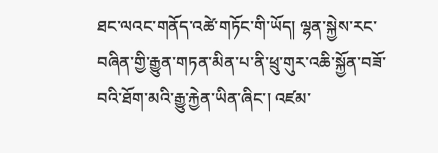ཐང་ལའང་གནོད་འཚེ་གཏོང་གི་ཡོད། ལྷན་སྐྱེས་རང་བཞིན་གྱི་རྒྱུན་གཏན་མིན་པ་ནི་ཕྲུ་གུར་འཆི་སྐྱོན་བཟོ་བའི་ཐོག་མའི་རྒྱུ་རྐྱེན་ཡིན་ཞིང་། འཛམ་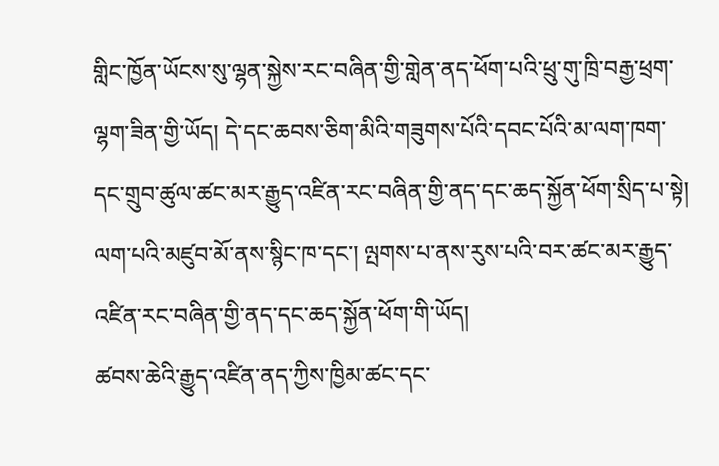གླིང་ཁྱོན་ཡོངས་སུ་ལྷན་སྐྱེས་རང་བཞིན་གྱི་གླེན་ནད་ཕོག་པའི་ཕྲུ་གུ་ཁྲི་བརྒྱ་ཕྲག་ལྷག་ཟིན་གྱི་ཡོད། དེ་དང་ཆབས་ཅིག་མིའི་གཟུགས་པོའི་དབང་པོའི་མ་ལག་ཁག་དང་གྲུབ་ཚུལ་ཚང་མར་རྒྱུད་འཛིན་རང་བཞིན་གྱི་ནད་དང་ཆད་སྐྱོན་ཕོག་སྲིད་པ་སྟེ། ལག་པའི་མཛུབ་མོ་ནས་སྙིང་ཁ་དང་། ལྤགས་པ་ནས་རུས་པའི་བར་ཚང་མར་རྒྱུད་འཛིན་རང་བཞིན་གྱི་ནད་དང་ཆད་སྐྱོན་ཕོག་གི་ཡོད།
ཚབས་ཆེའི་རྒྱུད་འཛིན་ནད་ཀྱིས་ཁྱིམ་ཚང་དང་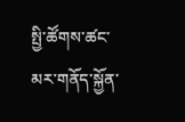སྤྱི་ཚོགས་ཚང་མར་གནོད་སྐྱོན་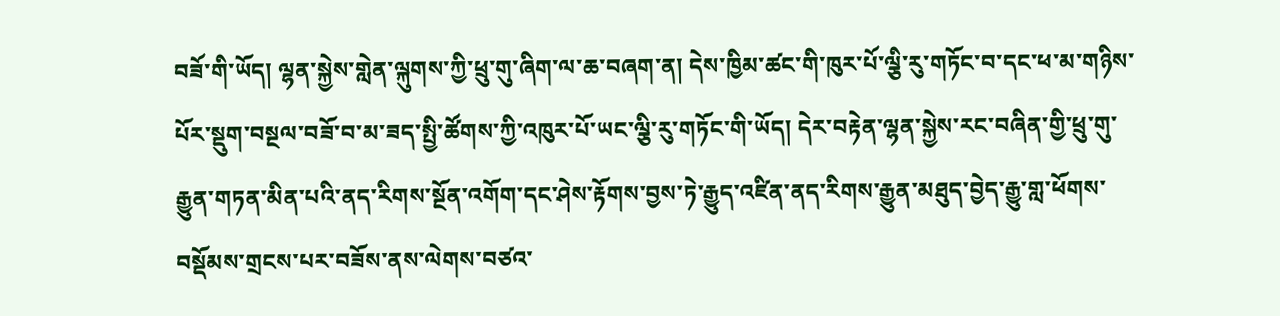བཟོ་གི་ཡོད། ལྷན་སྐྱེས་གླེན་ལྐུགས་ཀྱི་ཕྲུ་གུ་ཞིག་ལ་ཆ་བཞག་ན། དེས་ཁྱིམ་ཚང་གི་ཁུར་པོ་ལྕི་རུ་གཏོང་བ་དང་ཕ་མ་གཉིས་པོར་སྡུག་བསྔལ་བཟོ་བ་མ་ཟད་སྤྱི་ཚོགས་ཀྱི་འཁུར་པོ་ཡང་ལྕི་རུ་གཏོང་གི་ཡོད། དེར་བརྟེན་ལྷན་སྐྱེས་རང་བཞིན་གྱི་ཕྲུ་གུ་རྒྱུན་གཏན་མིན་པའི་ནད་རིགས་སྔོན་འགོག་དང་ཤེས་རྟོགས་བྱས་ཏེ་རྒྱུད་འཛིན་ནད་རིགས་རྒྱུན་མཐུད་བྱེད་རྒྱུ་གླ་ཕོགས་བསྡོམས་གྲངས་པར་བཟོས་ནས་ལེགས་བཙའ་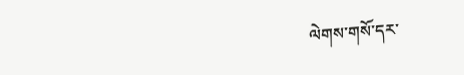ལེགས་གསོ་དར་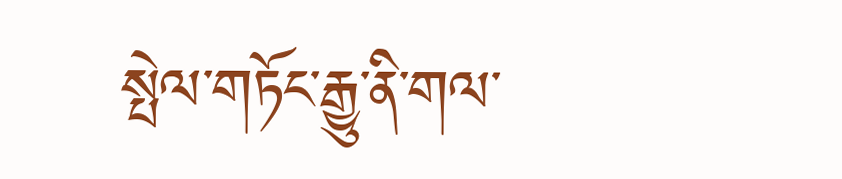སྤེལ་གཏོང་རྒྱུ་ནི་གལ་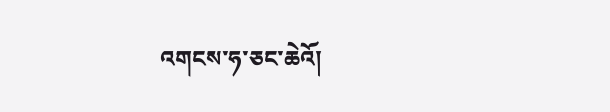འགངས་ཧ་ཅང་ཆེའོ།